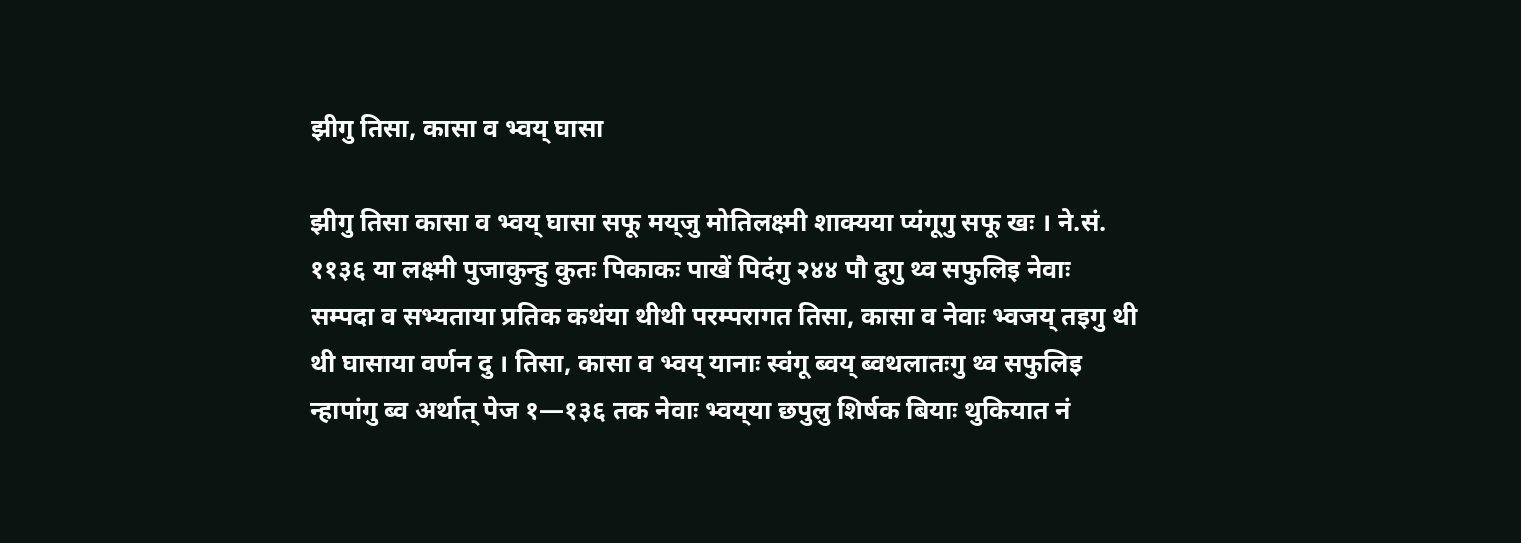झीगु तिसा, कासा व भ्वय् घासा

झीगु तिसा कासा व भ्वय् घासा सफू मय्‌जु मोतिलक्ष्मी शाक्यया प्यंगूगु सफू खः । ने.सं. ११३६ या लक्ष्मी पुजाकुन्हु कुतः पिकाकः पाखें पिदंगु २४४ पौ दुगु थ्व सफुलिइ नेवाः सम्पदा व सभ्यताया प्रतिक कथंया थीथी परम्परागत तिसा, कासा व नेवाः भ्वजय् तइगु थी थी घासाया वर्णन दु । तिसा, कासा व भ्वय् यानाः स्वंगू ब्वय् ब्वथलातःगु थ्व सफुलिइ न्हापांगु ब्व अर्थात् पेज १—१३६ तक नेवाः भ्वय्‌या छपुलु शिर्षक बियाः थुकियात नं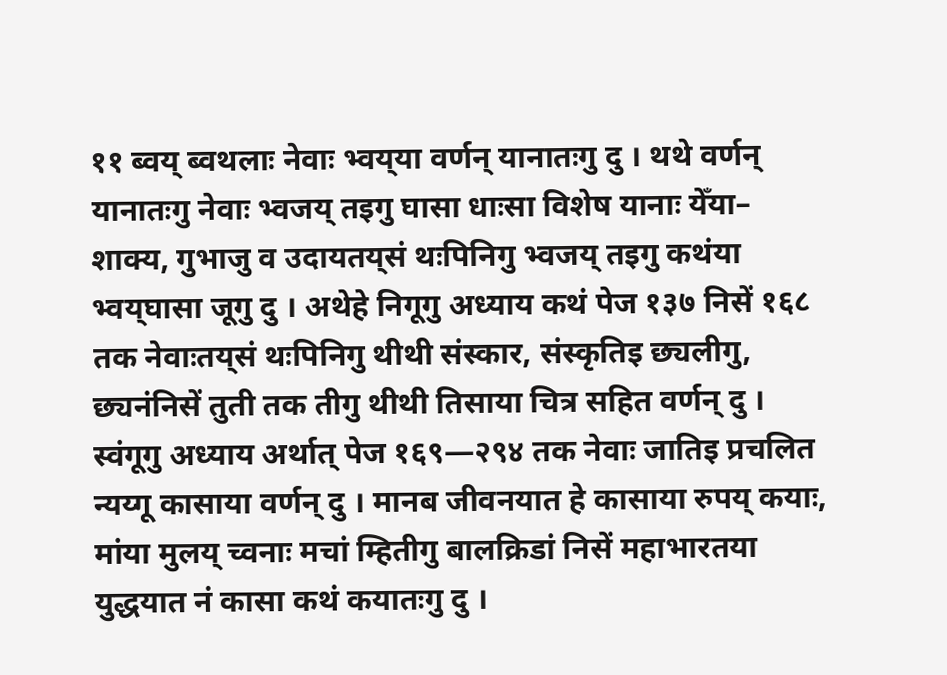११ ब्वय् ब्वथलाः नेवाः भ्वय्‌या वर्णन् यानातःगु दु । थथे वर्णन् यानातःगु नेवाः भ्वजय् तइगु घासा धाःसा विशेष यानाः येँया– शाक्य, गुभाजु व उदायतय्‌सं थःपिनिगु भ्वजय् तइगु कथंया भ्वय्‌घासा जूगु दु । अथेहे निगूगु अध्याय कथं पेज १३७ निसें १६८ तक नेवाःतय्‌सं थःपिनिगु थीथी संस्कार, संस्कृतिइ छ्यलीगु, छ्यनंनिसें तुती तक तीगु थीथी तिसाया चित्र सहित वर्णन् दु । स्वंगूगु अध्याय अर्थात् पेज १६९—२९४ तक नेवाः जातिइ प्रचलित न्यय्गू कासाया वर्णन् दु । मानब जीवनयात हे कासाया रुपय् कयाः, मांया मुलय् च्वनाः मचां म्हितीगु बालक्रिडां निसें महाभारतया युद्धयात नं कासा कथं कयातःगु दु ।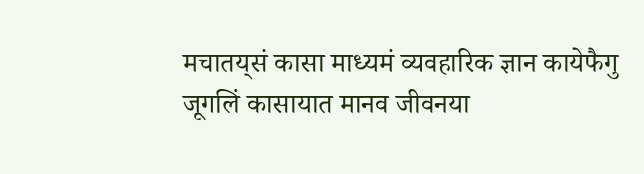मचातय्‌सं कासा माध्यमं व्यवहारिक ज्ञान कायेफैगु जूगलिं कासायात मानव जीवनया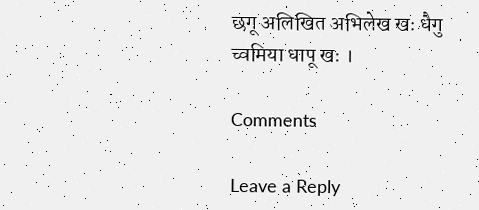छगू अलिखित अभिलेख खः धैगु च्वमिया धापू खः ।

Comments

Leave a Reply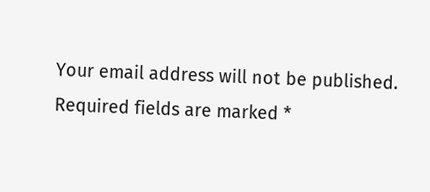Your email address will not be published. Required fields are marked *